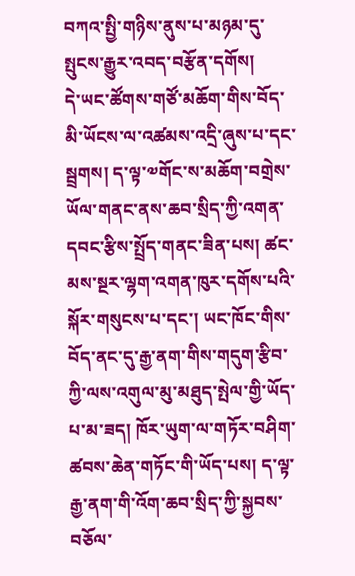བཀའ་སྤྱི་གཉིས་ནུས་པ་མཉམ་དུ་སྤུངས་རྒྱུར་འབད་བརྩོན་དགོས།
དེ་ཡང་ཚོགས་གཙོ་མཆོག་གིས་བོད་མི་ཡོངས་ལ་འཚམས་འདྲི་ཞུས་པ་དང་སྦྲགས། ད་ལྟ་༧གོང་ས་མཆོག་བགྲེས་ཡོལ་གནང་ནས་ཆབ་སྲིད་ཀྱི་འགན་དབང་རྩིས་སྤྲོད་གནང་ཟིན་པས། ཚང་མས་སྔར་ལྷག་འགན་ཁུར་དགོས་པའི་སྐོར་གསུངས་པ་དང་། ཡང་ཁོང་གིས་བོད་ནང་དུ་རྒྱ་ནག་གིས་གདུག་རྩིབ་ཀྱི་ལས་འགུལ་མུ་མཐུད་སྤེལ་གྱི་ཡོད་པ་མ་ཟད། ཁོར་ཡུག་ལ་གཏོར་བཤིག་ཚབས་ཆེན་གཏོང་གི་ཡོད་པས། ད་ལྟ་རྒྱ་ནག་གི་འོག་ཆབ་སྲིད་ཀྱི་སྐྱབས་བཅོལ་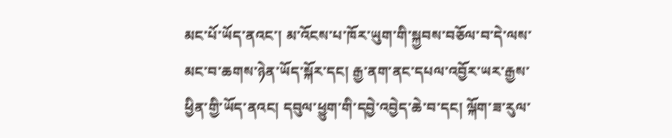མང་པོ་ཡོད་ནའང་། མ་འོངས་པ་ཁོར་ཡུག་གི་སྐྱབས་བཅོལ་བ་དེ་ལས་མང་བ་ཆགས་ཉེན་ཡོད་སྐོར་དང། རྒྱ་ནག་ནང་དཔལ་འབྱོར་ཡར་རྒྱས་ཕྱིན་གྱི་ཡོད་ནའང། དབུལ་ཕྱུག་གི་དབྱེ་འབྱེད་ཆེ་བ་དང། ལྐོག་ཟ་རུལ་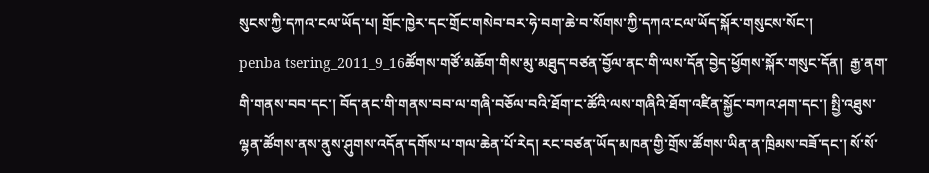སུངས་ཀྱི་དཀའ་ངལ་ཡོད་པ། གྲོང་ཁྱེར་དང་གྲོང་གསེབ་བར་ཧེ་བག་ཆེ་བ་སོགས་ཀྱི་དཀའ་ངལ་ཡོད་སྐོར་གསུངས་སོང་།
penba tsering_2011_9_16ཚོགས་གཙོ་མཆོག་གིས་མུ་མཐུད་བཙན་བྱོལ་ནང་གི་ལས་དོན་བྱེད་ཕྱོགས་སྐོར་གསུང་དོན།  རྒྱ་ནག་གི་གནས་བབ་དང་། བོད་ནང་གི་གནས་བབ་ལ་གཞི་བཅོལ་བའི་ཐོག་ང་ཚོའི་ལས་གཞིའི་ཐོག་འཛིན་སྐྱོང་བཀའ་ཤག་དང་། སྤྱི་འཐུས་ལྷན་ཚོགས་ནས་ནུས་ཤུགས་འདོན་དགོས་པ་གལ་ཆེན་པོ་རེད། རང་བཙན་ཡོད་མཁན་གྱི་གྲོས་ཚོགས་ཡིན་ན་ཁྲིམས་བཟོ་དང་། སོ་སོ་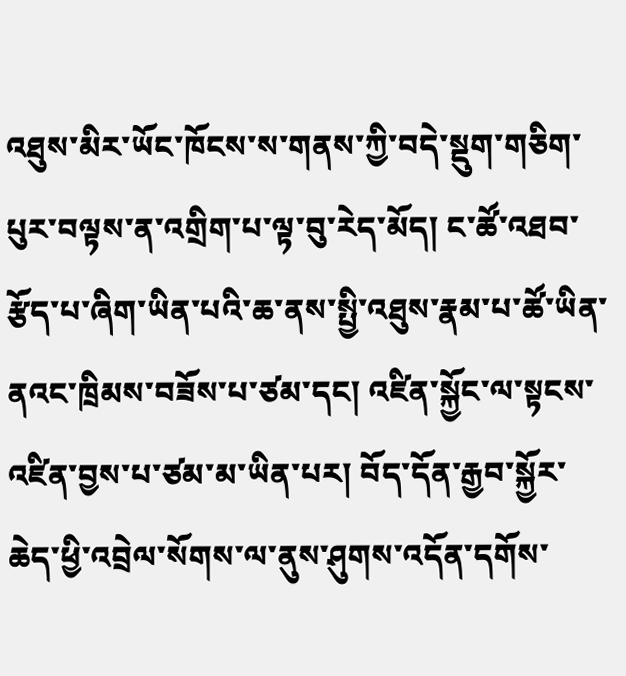འཐུས་མིར་ཡོང་ཁོངས་ས་གནས་ཀྱི་བདེ་སྡུག་གཅིག་པུར་བལྟས་ན་འགྲིག་པ་ལྟ་བུ་རེད་མོད། ང་ཚོ་འཐབ་རྩོད་པ་ཞིག་ཡིན་པའི་ཆ་ནས་སྤྱི་འཐུས་རྣམ་པ་ཚོ་ཡིན་ནའང་ཁྲིམས་བཟོས་པ་ཙམ་དང། འཛིན་སྐྱོང་ལ་སྟངས་འཛིན་བྱས་པ་ཙམ་མ་ཡིན་པར། བོད་དོན་རྒྱབ་སྐྱོར་ཆེད་ཕྱི་འབྲེལ་སོགས་ལ་ནུས་ཤུགས་འདོན་དགོས་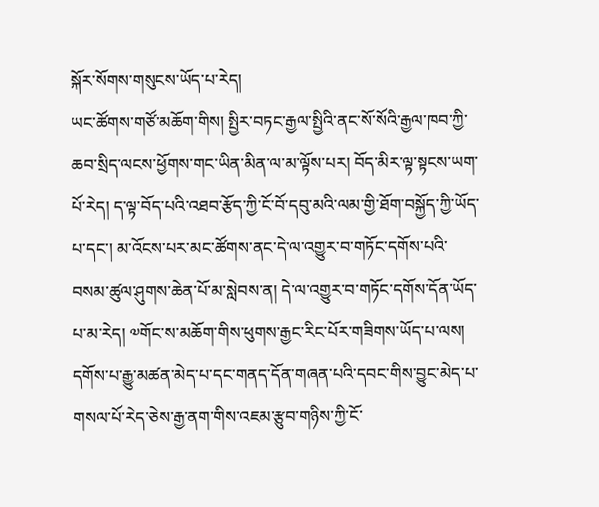སྐོར་སོགས་གསུངས་ཡོད་པ་རེད།
ཡང་ཚོགས་གཙོ་མཆོག་གིས། སྤྱིར་བཏང་རྒྱལ་སྤྱིའི་ནང་སོ་སོའི་རྒྱལ་ཁབ་ཀྱི་ཆབ་སྲིད་ལངས་ཕྱོགས་གང་ཡིན་མིན་ལ་མ་ལྟོས་པར། བོད་མིར་ལྟ་སྟངས་ཡག་པོ་རེད། ད་ལྟ་བོད་པའི་འཐབ་རྩོད་ཀྱི་ངོ་བོ་དབུ་མའི་ལམ་གྱི་ཐོག་བསྐྱོད་ཀྱི་ཡོད་པ་དང་། མ་འོངས་པར་མང་ཚོགས་ནང་དེ་ལ་འགྱུར་བ་གཏོང་དགོས་པའི་བསམ་ཚུལ་ཤུགས་ཆེན་པོ་མ་སླེབས་ན། དེ་ལ་འགྱུར་བ་གཏོང་དགོས་དོན་ཡོད་པ་མ་རེད། ༧གོང་ས་མཆོག་གིས་ཕུགས་རྒྱང་རིང་པོར་གཟིགས་ཡོད་པ་ལས། དགོས་པ་རྒྱུ་མཚན་མེད་པ་དང་གནད་དོན་གཞན་པའི་དབང་གིས་བྱུང་མེད་པ་གསལ་པོ་རེད་ཅེས་རྒྱ་ནག་གིས་འཇམ་རྩུབ་གཉིས་ཀྱི་ངོ་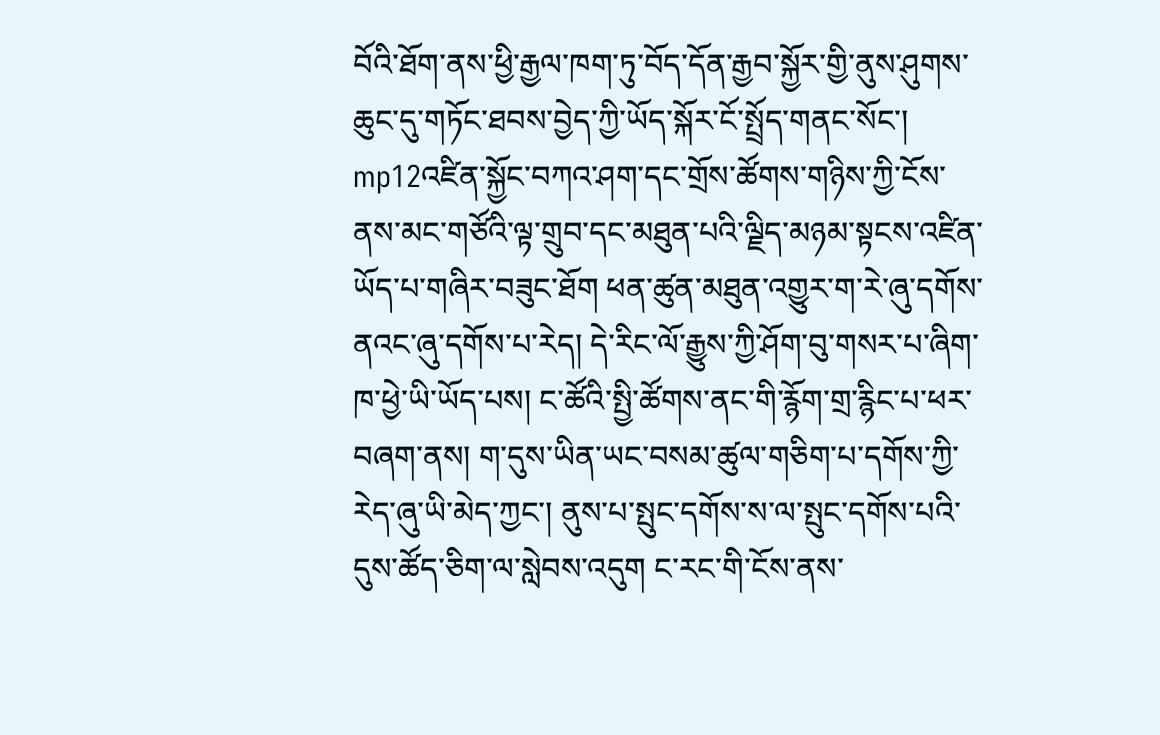བོའི་ཐོག་ནས་ཕྱི་རྒྱལ་ཁག་ཏུ་བོད་དོན་རྒྱབ་སྐྱོར་གྱི་ནུས་ཤུགས་ཆུང་དུ་གཏོང་ཐབས་བྱེད་ཀྱི་ཡོད་སྐོར་ངོ་སྤྲོད་གནང་སོང་།
mp12འཛིན་སྐྱོང་བཀའ་ཤག་དང་གྲོས་ཚོགས་གཉིས་ཀྱི་ངོས་ནས་མང་གཙོའི་ལྟ་གྲུབ་དང་མཐུན་པའི་ལྗིད་མཉམ་སྟངས་འཛིན་ཡོད་པ་གཞིར་བཟུང་ཐོག ཕན་ཚུན་མཐུན་འགྱུར་ག་རེ་ཞུ་དགོས་ནའང་ཞུ་དགོས་པ་རེད། དེ་རིང་ལོ་རྒྱུས་ཀྱི་ཤོག་བུ་གསར་པ་ཞིག་ཁ་ཕྱེ་ཡི་ཡོད་པས། ང་ཚོའི་སྤྱི་ཚོགས་ནང་གི་རྙོག་གྲ་རྙིང་པ་ཕར་བཞག་ནས། ག་དུས་ཡིན་ཡང་བསམ་ཚུལ་གཅིག་པ་དགོས་ཀྱི་རེད་ཞུ་ཡི་མེད་ཀྱང་། ནུས་པ་སྤུང་དགོས་ས་ལ་སྤུང་དགོས་པའི་དུས་ཚོད་ཅིག་ལ་སླེབས་འདུག ང་རང་གི་ངོས་ནས་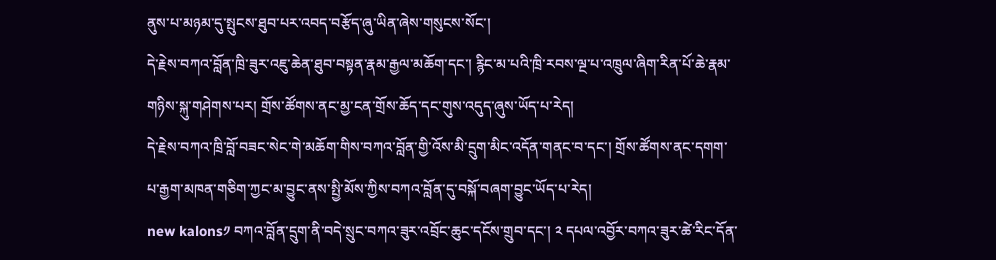ནུས་པ་མཉམ་དུ་སྤུངས་ཐུབ་པར་འབད་བརྩོད་ཞུ་ཡིན་ཞེས་གསུངས་སོང་།
དེ་རྗེས་བཀའ་བློན་ཁྲི་ཟུར་འཇུ་ཆེན་ཐུབ་བསྟན་རྣམ་རྒྱལ་མཆོག་དང་། རྙིང་མ་པའི་ཁྲི་རབས་ལྔ་པ་འཁྲུལ་ཞིག་རིན་པོ་ཆེ་རྣམ་གཉིས་སྐུ་གཤེགས་པར། གྲོས་ཚོགས་ནང་མྱ་ངན་གྲོས་ཆོད་དང་གུས་འདུད་ཞུས་ཡོད་པ་རེད།
དེ་རྗེས་བཀའ་ཁྲི་བློ་བཟང་སེང་གེ་མཆོག་གིས་བཀའ་བློན་གྱི་འོས་མི་དྲུག་མིང་འདོན་གནང་བ་དང་། གྲོས་ཚོགས་ནང་དགག་པ་རྒྱག་མཁན་གཅིག་ཀྱང་མ་བྱུང་ནས་སྤྱི་མོས་ཀྱིས་བཀའ་བློན་དུ་བསྐོ་བཞག་བྱུང་ཡོད་པ་རེད།
new kalons༡ བཀའ་བློན་དྲུག་ནི་བདེ་སྲུང་བཀའ་ཟུར་འབྲོང་ཆུང་དངོས་གྲུབ་དང་། ༢ དཔལ་འབྱོར་བཀའ་ཟུར་ཚེ་རིང་དོན་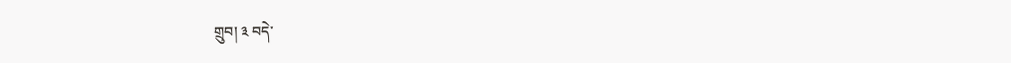གྲུབ། ༣ བདེ་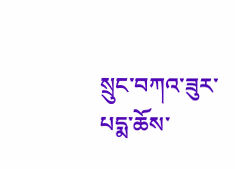སྲུང་བཀའ་ཟུར་པདྨ་ཆོས་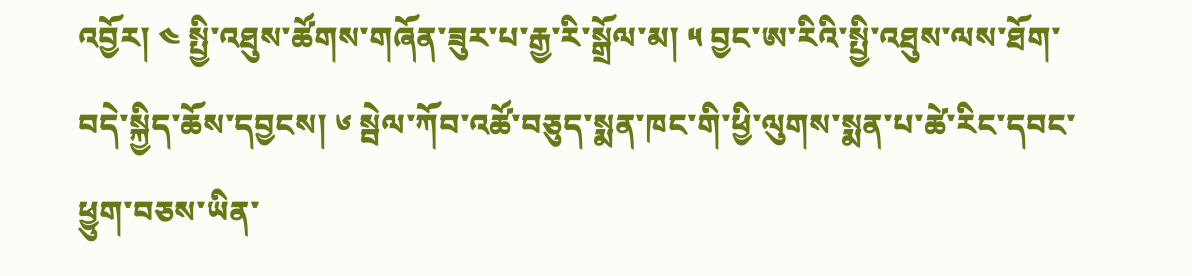འབྱོར། ༤ སྤྱི་འཐུས་ཚོགས་གཞོན་ཟུར་པ་རྒྱ་རི་སྒྲོལ་མ། ༥ བྱང་ཨ་རིའི་སྤྱི་འཐུས་ལས་ཐོག་བདེ་སྐྱིད་ཆོས་དབྱངས། ༦ སྦེལ་ཀོབ་འཚོ་བཅུད་སྨན་ཁང་གི་ཕྱི་ལུགས་སྨན་པ་ཚེ་རིང་དབང་ཕྱུག་བཅས་ཡིན་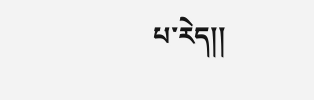པ་རེད།།